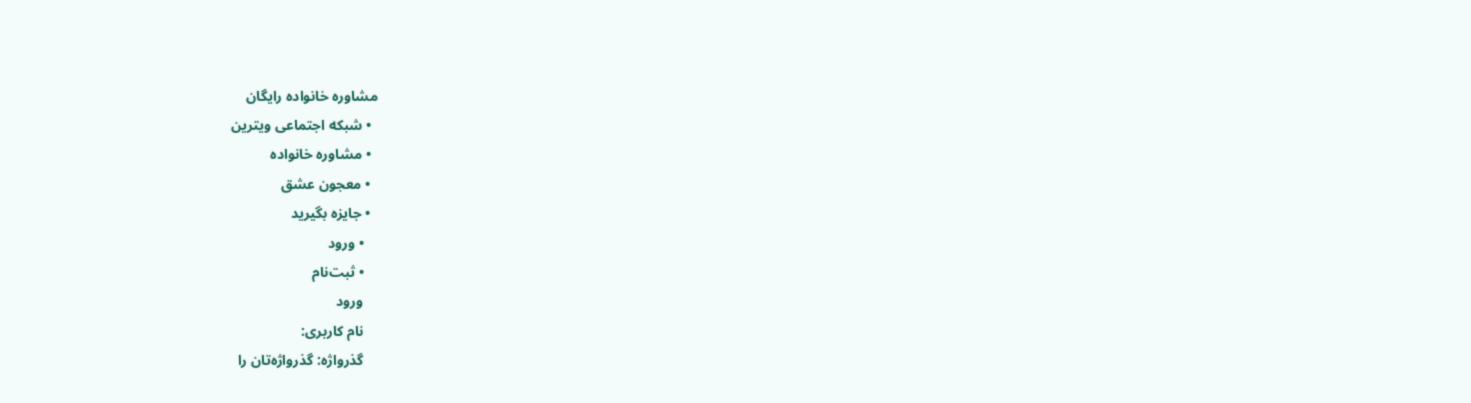مشاوره خانواده رایگان
  • شبکه اجتماعی ویترین
  • مشاوره خانواده
  • معجون عشق
  • جایزه بگیرید
    • ورود
    • ثبت‌نام
    ورود
    نام کاربری:
    گذرواژه‌: گذرواژه‌تان را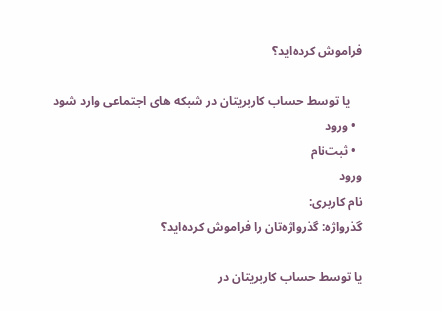فراموش کرده‌اید؟

    یا توسط حساب کاربریتان در شبکه های اجتماعی وارد شود
  • ورود
  • ثبت‌نام
ورود
نام کاربری:
گذرواژه‌: گذرواژه‌تان را فراموش کرده‌اید؟

یا توسط حساب کاربریتان در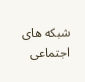شبکه های اجتماعی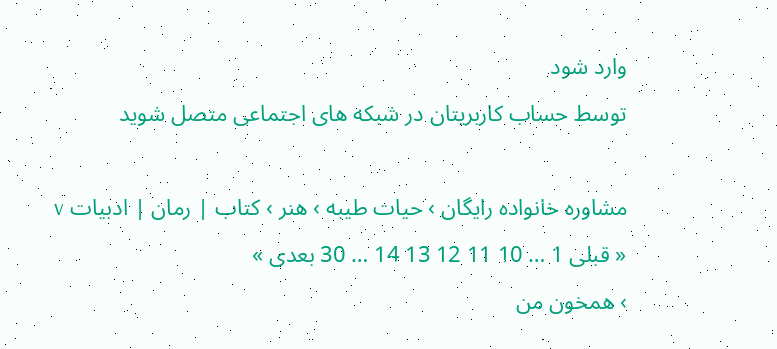وارد شود
توسط حساب کاربریتان در شبکه های اجتماعی متصل شوید

مشاوره خانواده رایگان › حیات طیبه › هنر › کتاب | رمان | ادبیات v
« قبلی 1 … 10 11 12 13 14 … 30 بعدی »
› همخون من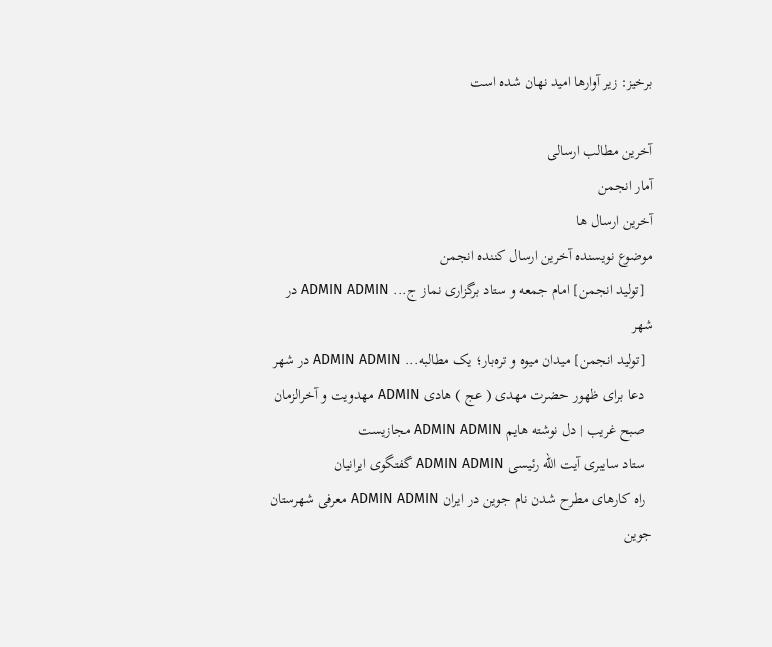برخیز: زیر آوارها امید نهان شده است

آخرین مطالب ارسالی
آمار انجمن
آخرين ارسال ها
موضوع نويسنده آخرين ارسال کننده انجمن
  [تولید انجمن] امام جمعه و ستاد برگزاری نماز ج... ADMIN ADMIN در شهر
  [تولید انجمن] میدان میوه و تره‌بار؛ یک مطالبه... ADMIN ADMIN در شهر
  دعا برای ظهور حضرت مهدی ( عج ) هادی ADMIN مهدویت و آخرالزمان
  صبح غریب | دل نوشته هایم ADMIN ADMIN مجازیست
  ستاد سایبری آیت الله رئیسی ADMIN ADMIN گفتگوی ایرانیان
  راه کارهای مطرح شدن نام جوین در ایران ADMIN ADMIN معرفی شهرستان جوین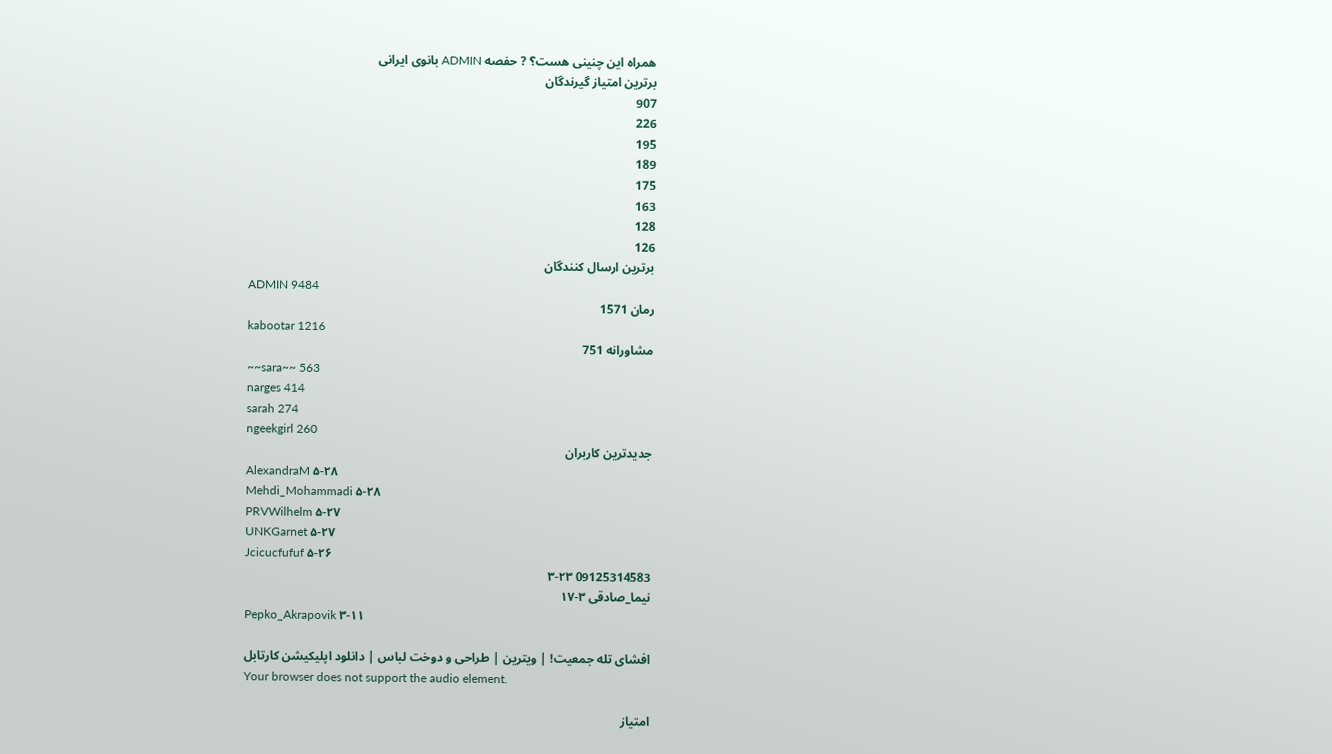همراه این چنينی هست؟ ? حفصه ADMIN بانوی ایرانی
برترین امتیاز گیرندگان
907
226
195
189
175
163
128
126
برترين ارسال کنندگان
ADMIN 9484
رمان 1571
kabootar 1216
مشاورانه 751
~~sara~~ 563
narges 414
sarah 274
ngeekgirl 260
جديدترين کاربران
AlexandraM ۵-۲۸
Mehdi_Mohammadi ۵-۲۸
PRVWilhelm ۵-۲۷
UNKGarnet ۵-۲۷
Jcicucfufuf ۵-۲۶
09125314583 ۳-۲۳
نیما_صادقی ۳-۱۷
Pepko_Akrapovik ۳-۱۱

افشای تله جمعیت! | ویترین | طراحی و دوخت لباس | دانلود اپلیکیشن کارتابل
Your browser does not support the audio element.

امتیاز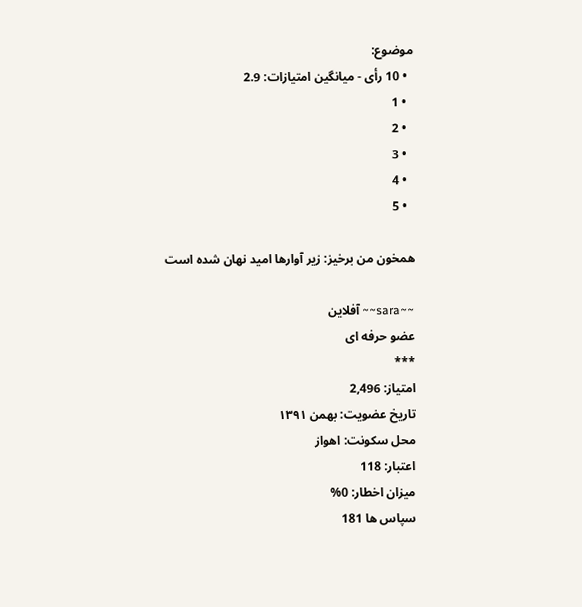موضوع:
  • 10 رأی - میانگین امتیازات: 2.9
  • 1
  • 2
  • 3
  • 4
  • 5

همخون من برخیز: زیر آوارها امید نهان شده است

~~sara~~ آفلاین
عضو حرفه ای
***
امتیاز: 2,496
تاریخ عضویت: بهمن ۱۳۹۱
محل سکونت: اهواز
اعتبار: 118
میزان اخطار: 0%
سپاس ها 181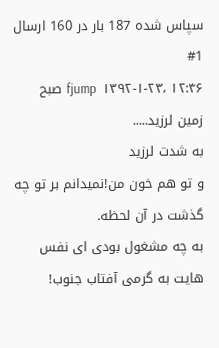سپاس شده 187 بار در 160 ارسال
#1
fjump  ۱۳۹۲-۱-۲۳، ۱۲:۴۶ صبح
زمین لرزید.....
به شدت لرزید
و تو هم خون من!نمیدانم بر تو چه گذشت در آن لحظه.
به چه مشغول بودی ای نفس هایت به گرمی آفتاب جنوب!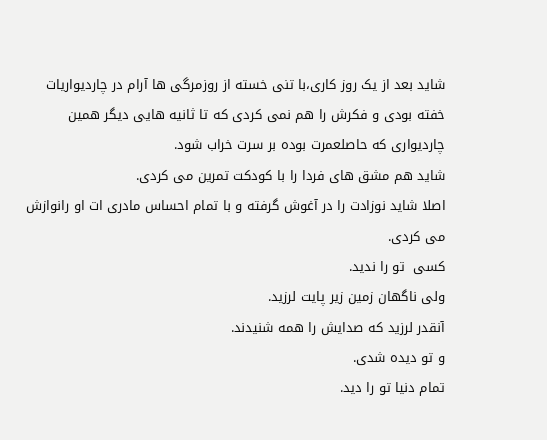شاید بعد از یک روز کاری،با تنی خسته از روزمرگی ها آرام در چاردیواریات خفته بودی و فکرش را هم نمی کردی که تا ثانیه هایی دیگر همین چاردیواری که حاصلعمرت بوده بر سرت خراب شود.
شاید هم مشق های فردا را با کودکت تمرین می کردی.
اصلا شاید نوزادت را در آغوش گرفته و با تمام احساس مادری ات او رانوازش می کردی.
کسی  تو را ندید.
ولی ناگهان زمین زیر پایت لرزید.
آنقدر لرزید که صدایش را همه شنیدند.
و تو دیده شدی.
تمام دنیا تو را دید.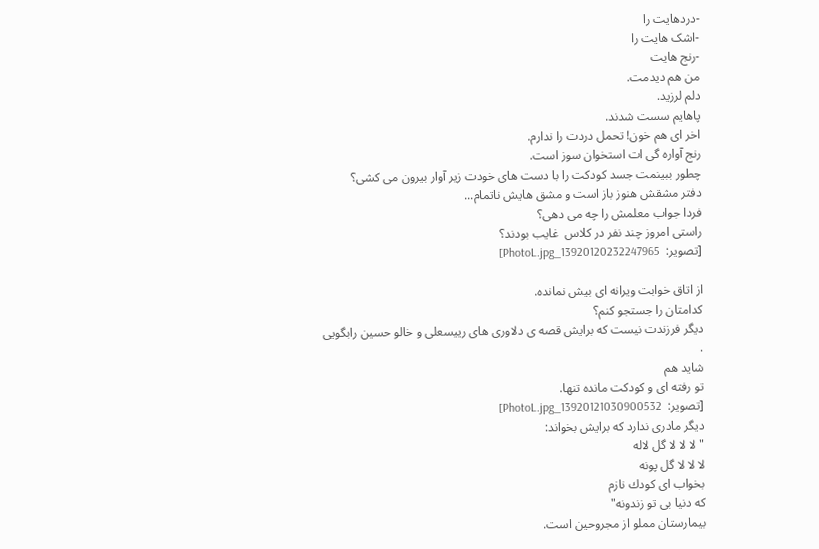-دردهایت را
-اشک هایت را
-رنج هایت
من هم دیدمت.
دلم لرزید.
پاهایم سست شدند.
اخر ای هم خون! تحمل دردت را ندارم.
رنج آواره گی ات استخوان سوز است.
چطور ببینمت جسد کودکت را با دست های خودت زیر آوار بیرون می کشی؟
دفتر مشقش هنوز باز است و مشق هایش ناتمام...
فردا جواب معلمش را چه می دهی؟
راستی امروز چند نفر در کلاس  غایب بودند؟
[تصویر:  13920120232247965_PhotoL.jpg]

از اتاق خوابت ویرانه ای بیش نمانده.
کدامتان را جستجو کنم؟
دیگر فرزندت نیست که برایش قصه ی دلاوری های رییسعلی و خالو حسین رابگویی .
شاید هم
تو رفته ای و کودکت مانده تنها.
[تصویر:  13920121030900532_PhotoL.jpg]
دیگر مادری ندارد که برایش بخواند:
"لا لا لا گل لاله
لا لا لا گل پونه
بخواب ای كودك نازم
که دنیا بی تو زندونه"
بیمارستان مملو از مجروحین است.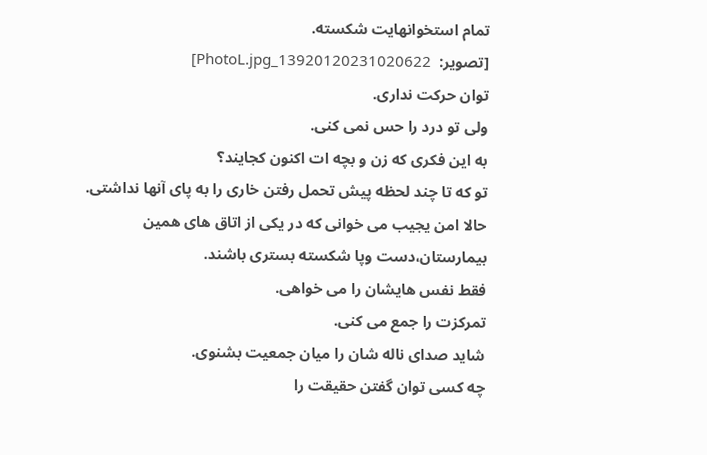تمام استخوانهایت شکسته.
[تصویر:  13920120231020622_PhotoL.jpg]
توان حرکت نداری.
ولی تو درد را حس نمی کنی.
به این فکری که زن و بچه ات اکنون کجایند؟
تو که تا چند لحظه پیش تحمل رفتن خاری را به پای آنها نداشتی.
حالا امن یجیب می خوانی که در یکی از اتاق های همین بیمارستان،دست وپا شکسته بستری باشند.
فقط نفس هایشان را می خواهی.
تمرکزت را جمع می کنی.
شاید صدای ناله شان را میان جمعیت بشنوی.
چه کسی توان گفتن حقیقت را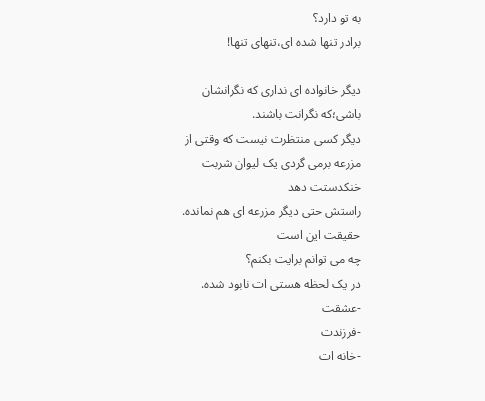به تو دارد؟
برادر تنها شده ای،تنهای تنها!

دیگر خانواده ای نداری که نگرانشان باشی؛که نگرانت باشند.
دیگر کسی منتظرت نیست که وقتی از مزرعه برمی گردی یک لیوان شربت خنکدستت دهد
راستش حتی دیگر مزرعه ای هم نمانده.
حقیقت این است
چه می توانم برایت بکنم؟
در یک لحظه هستی ات نابود شده.
-عشقت
-فرزندت
-خانه ات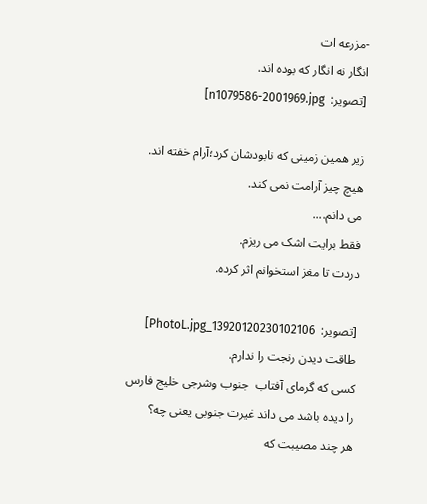-مزرعه ات
انگار نه انگار که بوده اند.
[تصویر:  n1079586-2001969.jpg]

زیر همین زمینی که نابودشان کرد؛آرام خفته اند.
هیچ چیز آرامت نمی کند.
می دانم....
فقط برایت اشک می ریزم.
دردت تا مغز استخوانم اثر کرده.

[تصویر:  13920120230102106_PhotoL.jpg]
طاقت دیدن رنجت را ندارم.
کسی که گرمای آفتاب  جنوب وشرجی خلیج فارس را دیده باشد می داند غیرت جنوبی یعنی چه؟
هر چند مصیبت که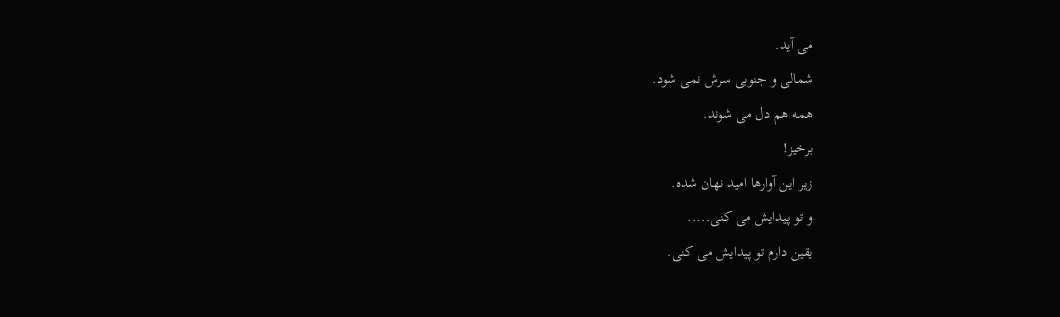می آید.
شمالی و جنوبی سرش نمی شود.
همه هم دل می شوند.
برخیز!
زیر این آوارها امید نهان شده.
و تو پیدایش می کنی.....
یقین دارم تو پیدایش می کنی.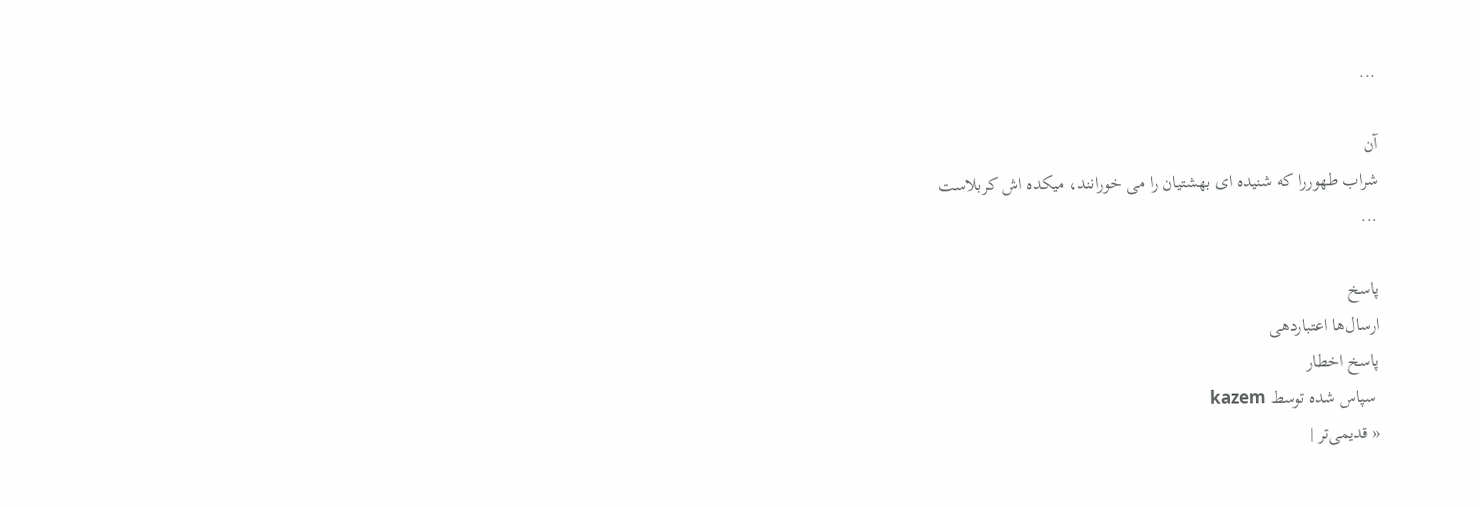...

آن
شراب طهوررا که شنیده ای بهشتیان را می خورانند، میکده اش کربلاست
...

پاسخ
ارسال‌ها اعتباردهی
پاسخ اخطار
 سپاس شده توسط kazem
« قدیمی‌تر |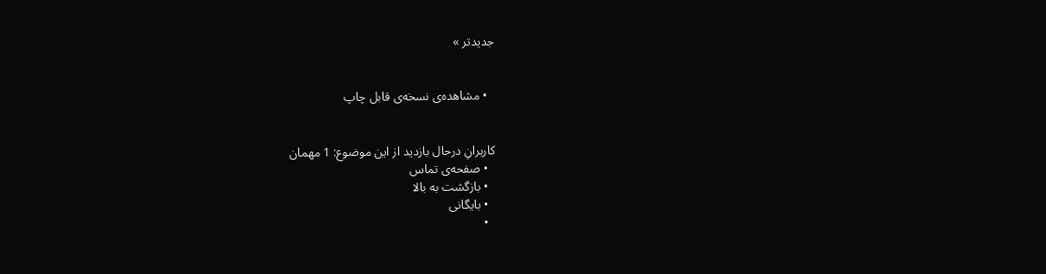جدیدتر »


  • مشاهده‌ی نسخه‌ی قابل چاپ


کاربرانِ درحال بازدید از این موضوع: 1 مهمان
  • صفحه‌ی تماس
  • بازگشت به بالا
  • بایگانی
  •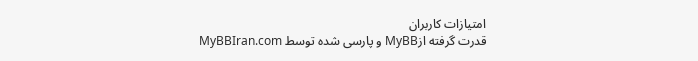امتیازات کاربران
قدرت گرفته ازMyBB و پارسی شده توسط MyBBIran.com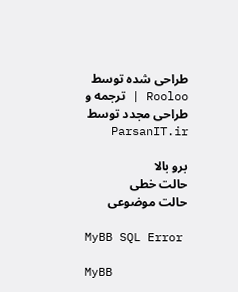طراحی شده توسط Rooloo | ترجمه و طراحی مجدد توسط ParsanIT.ir

برو بالا
حالت خطی
حالت موضوعی

MyBB SQL Error

MyBB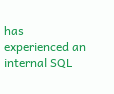has experienced an internal SQL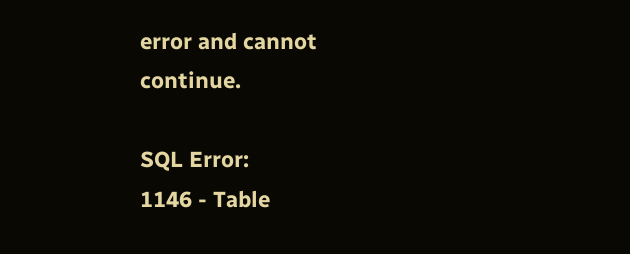error and cannot continue.

SQL Error:
1146 - Table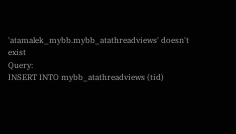'atamalek_mybb.mybb_atathreadviews' doesn't exist
Query:
INSERT INTO mybb_atathreadviews (tid)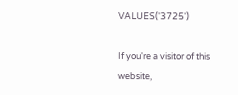VALUES('3725')

If you're a visitor of this website,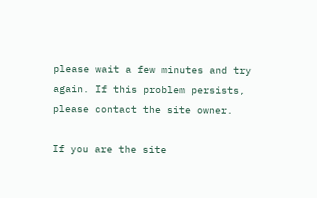please wait a few minutes and try again. If this problem persists, please contact the site owner.

If you are the site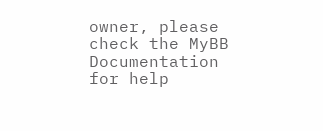owner, please check the MyBB Documentation for help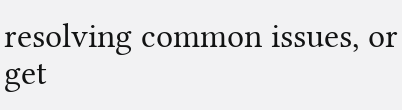resolving common issues, or get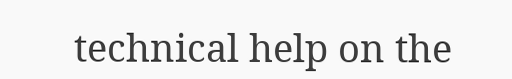technical help on the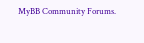MyBB Community Forums.